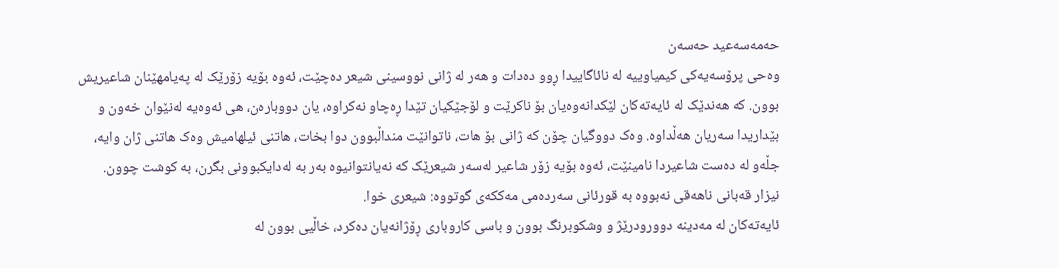حەمەسەعید حەسەن
وەحی پرۆسەیەکی کیمیاوییە لە نائاگاییدا ڕوو دەدات و هەر لە ژانی نووسینی شیعر دەچێت، ئەوە بۆیە زۆرێک لە پەیامهێنان شاعیریش بوون. کە هەندێک لە ئایەتەکان لێکدانەوەیان بۆ ناکرێت و لۆجێکیان تێدا ڕەچاو نەکراوە، یان دووبارەن، هی ئەوەیە لەنێوان خەون و بێداریدا سەریان هەڵداوە. وەک دووگیان چۆن کە ژانی بۆ هات، ناتوانێت منداڵبوون دوا بخات، هاتنی ئیلهامیش وەک هاتنی ژان وایە، جڵەو لە دەست شاعیردا نامینێت، ئەوە بۆیە زۆر شاعیر لەسەر شیعرێک کە نەیانتوانیوە بەر بە لەدایکبوونی بگرن، بە کوشت چوون. نیزار قەبانی ناهەقی نەبووە بە قورئانی سەردەمی مەککەی گوتووە: شیعری خوا.
ئایەتەکان لە مەدینە دوورودرێژ و وشکوبرنگ بوون و باسی کاروباری ڕۆژانەیان دەکرد، خاڵیی بوون لە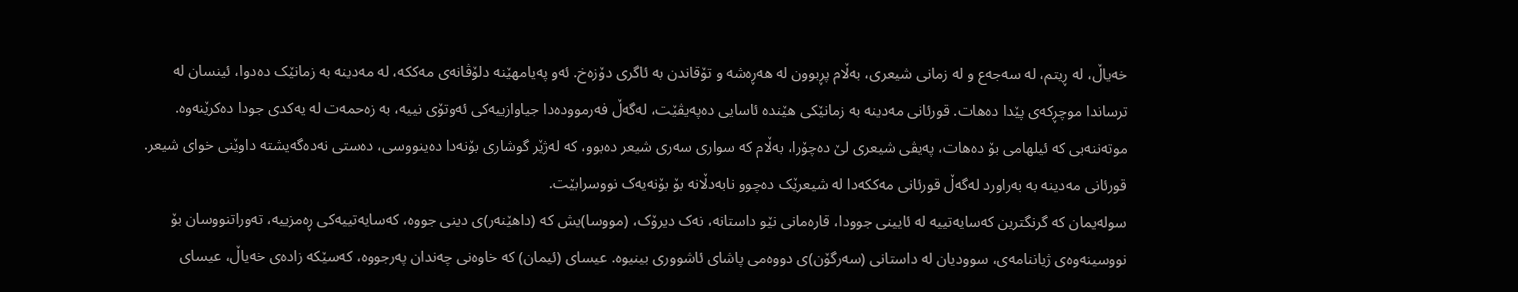خەیاڵ، لە ڕیتم، لە سەجەع و لە زمانی شیعری، بەڵام پڕبوون لە هەڕەشە و تۆقاندن بە ئاگری دۆزەخ. ئەو پەیامهێنە دلۆڤانەی مەککە، لە مەدینە بە زمانێک دەدوا، ئینسان لە ترساندا موچڕکەی پێدا دەهات. قورئانی مەدینە بە زمانێکی هێندە ئاسایی دەپەیڤێت، لەگەڵ فەرموودەدا جیاوازییەکی ئەوتۆی نییە، بە زەحمەت لە یەکدی جودا دەکرێنەوە. موتەننەبی کە ئیلهامی بۆ دەهات، پەیڤی شیعری لێ دەچۆرا، بەڵام کە سواری سەری شیعر دەبوو، کە لەژێر گوشاری بۆنەدا دەینووسی، دەستی نەدەگەیشتە داوێنی خوای شیعر. قورئانی مەدینە بە بەراورد لەگەڵ قورئانی مەککەدا لە شیعرێک دەچوو نابەدڵانە بۆ بۆنەیەک نووسرابێت.
سولەیمان کە گرنگترین کەسایەتییە لە ئایینی جوودا، قارەمانی نێو داستانە، نەک دیرۆک، (مووسا)یش کە (داهێنەر)ی دینی جووە، کەسایەتییەکی ڕەمزییە، تەوراتنووسان بۆ نووسینەوەی ژیاننامەی، سوودیان لە داستانی (سەرگۆن)ی دووەمی پاشای ئاشووری بینیوە. عیسای (ئیمان) کە خاوەنی چەندان پەرجووە، کەسێکە زادەی خەیاڵ، عیسای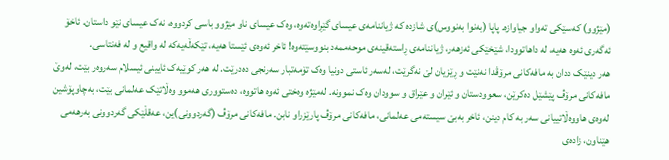(مێژوو) کەسێکی تەواو جیاوازە. پاپا (بەنوا بەنووس)ی شازدە کە ژیاننامەی عیسای گێڕاوەتەوە، وەک عیسای ناو مێژوو باسی کردووە، نەک عیسای نێو داستان. ئاخۆ ئەگەری ئەوە هەیە، لە داهاتوودا، شێخێکی ئەزهەر، ژیاننامەی ڕاستەقینەی موحەممەد بنووسێتەوە! ئاخر ئەوەی ئێستا هەیە، تێکەڵەیەکە لە واقیع و لە فەنتاسی.
هەر دینێک ددان بە مافەکانی مرۆڤدا نەنێت و ڕێزیان لێ نەگرێت، لەسەر ئاستی دونیا وەک تۆمەتبار سەرنجی دەدرێت. لە هەر کوێیەک ئایینی ئیسلام سەروەر بێت، لەوێ مافەکانی مرۆڤ پێشێل دەکرێن، سعوودستان و ئێران و عێراق و سوودان وەک نموونە. لەمێژە وەختی ئەوە هاتووە، دەستووری هەموو وەڵاتێک عەلمانی بێت، بەچاوپۆشین لەوەی هاووەڵاتییانی سەر بە کام دینن، ئاخر بەبێ سیستەمی عەلمانی، مافەکانی مرۆڤ پارێزراو نابن. مافەکانی مرۆڤ (گەردوونی)ین، عەقڵێکی گەردوونی بەرهەمی هێناون، زادەی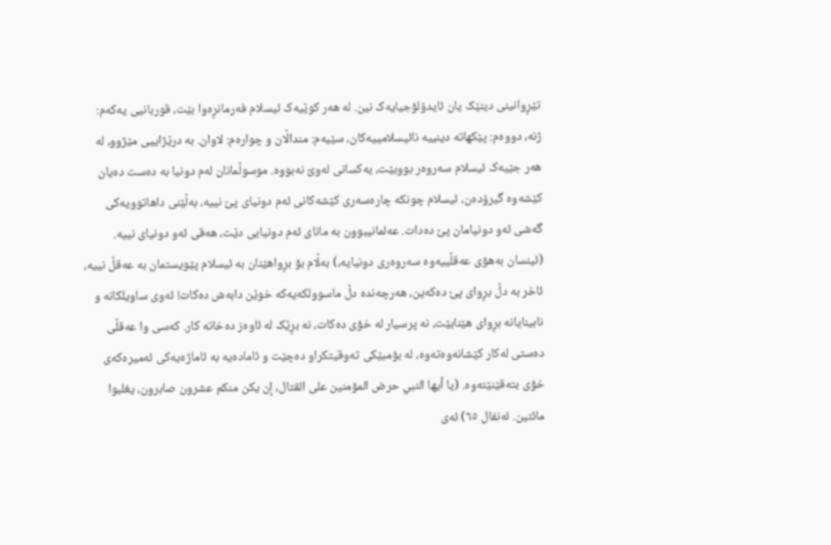تێڕوانینی دینێک یان ئایدۆلۆجیایەک نین. لە هەر کوێیەک ئیسلام فەرمانڕەوا بێت، قوربانیی یەکەم: ژنە، دووەم: پێکهاتە دینییە نائیسلامییەکان، سێیەم: منداڵان و چوارەم: لاوان. بە درێژاییی مێژوو، لە هەر جێیەک ئیسلام سەروەر بووبێت، یەکسانی لەوێ نەبووە. موسوڵمانان لەم دونیا بە دەست دەیان کێشەوە گیرۆدەن، ئیسلام چونکە چارەسەری کێشەکانی ئەم دونیای پێ نییە، بەڵێنی داهاتوویەکی گەشی ئەو دونیامان پێ دەدات. عەلمانیبوون بە مانای ئەم دونیایی دێت، هەقی ئەو دونیای نییە.
(ئینسان بەهۆی عەقڵییەوە سەروەری دونیایە،) بەڵام بۆ بڕواهێنان بە ئیسلام پێویستمان بە عەقڵ نییە، ئاخر بە دڵ بڕوای پێ دەکەین، هەرچەندە دڵ ماسوولکەیەکە خوێن دابەش دەکات! ئەوی ساویلکانە و نابینایانە بڕوای هێنابێت، نە پرسیار لە خۆی دەکات، نە بڕێک لە ئاوەز دەخاتە کار. کەسی وا عەقڵی دەستی لەکار کێشانەوەتەوە، لە بۆمبێکی تەوقیتکراو دەچێت و ئامادەیە بە ئاماژەیەکی ئەمیرەکەی خۆی بتەقێنێتەوە. (یا أیها النبي حرض المۆمنین علی القتال، إن یکن منکم عشرون صابرون، یغلبوا مائتین. ئەنفال ٦٥) ئەی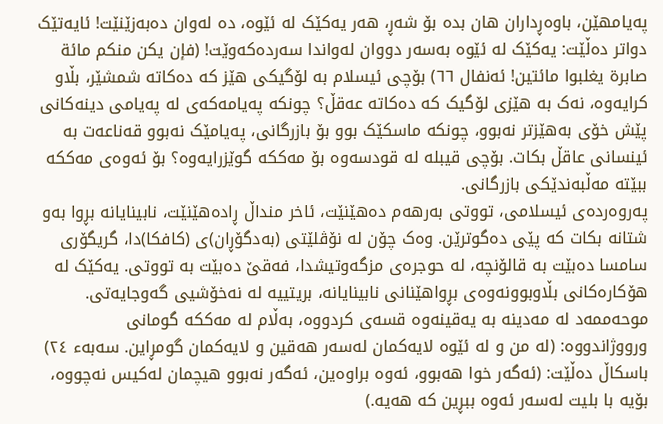پەیامهێن، باوەڕداران هان بدە بۆ شەڕ، هەر یەکێک لە ئێوە، دە لەوان دەبەزێنێت! ئایەتێک دواتر دەڵێت: یەکێک لە ئێوە بەسەر دووان لەواندا سەردەکەوێت! (فإن یکن منکم مائة صابرة یغلبوا مائتین! ئەنفال ٦٦) بۆچی ئیسلام بە لۆگیکی هێز کە دەکاتە شمشێر، بڵاو کرایەوە، نەک بە هێزی لۆگیک کە دەکاتە عەقڵ؟ چونکە پەیامەکەی لە پەیامی دینەکانی پێش خۆی بەهێزتر نەبوو، چونکە ماسکێک بوو بۆ بازرگانی، پەیامێک نەبوو قەناعەت بە ئینسانی عاقڵ بکات. بۆچی قیبلە لە قودسەوە بۆ مەککە گوێزرایەوە؟ بۆ ئەوەی مەککە ببێتە مەڵبەندێکی بازرگانی.
پەروەردەی ئیسلامی، تووتی بەرهەم دەهێنێت، ئاخر منداڵ ڕادەهێنێت، نابینایانە بڕوا بەو شتانە بکات کە پێی دەگوترێن. وەک چۆن لە نۆڤلێتی (بەدگۆڕان)ی (کافکا)دا، گریگۆری سامسا دەبێت بە قالۆنچە، لە حوجرەی مزگەوتیشدا، فەقێ دەبێت بە تووتی. یەکێک لە هۆکارەکانی بڵاوبوونەوەی بڕواهێنانی نابینایانە، بریتییە لە نەخۆشیی گەوجایەتی. موحەممەد لە مەدینە بە یەقینەوە قسەی کردووە، بەڵام لە مەککە گومانی ورووژاندووە: (لە من و لە ئێوە لایەکمان لەسەر هەقین و لایەکمان گومڕاین. سەبەء ٢٤) باسکاڵ دەڵێت: (ئەگەر خوا هەبوو، ئەوە براوەین، ئەگەر نەبوو هیچمان لەکیس نەچووە، بۆیە با بلیت لەسەر ئەوە ببڕین کە هەیە.)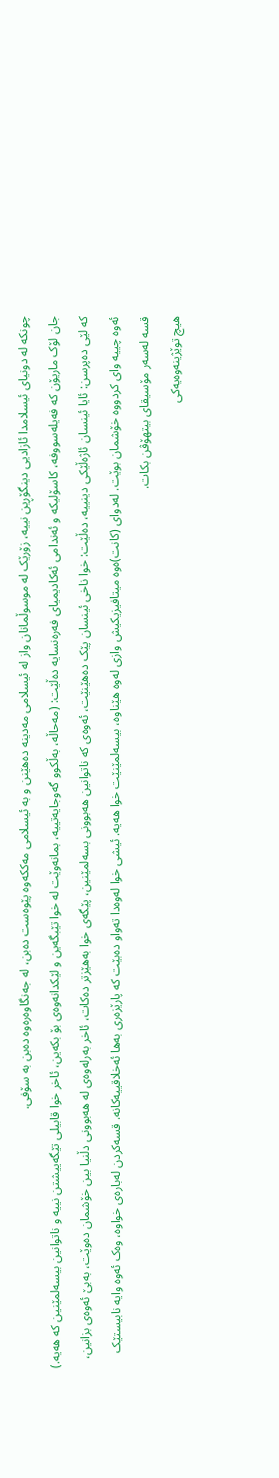چونکە لە دونیای ئیسلامدا ئازادیی دینگۆڕین نییە، زۆرێک لە موسوڵمانان واز لە ئیسلامی مەدینە دەهێنن و بە ئیسلامی مەککەوە پێوەست دەبن، لە جەنگاوەرەوە دەبن بە سۆفی.
جان لۆک ماریۆن کە فەیلەسووفە، کاسۆلیکە و ئەندامی ئەکادیمیای فەرەنسایە دەڵێت: (مەحاڵە، بەڵکوو گەوجایەتییە، بمانەوێت لە خوا تێبگەین و لێکدانەوەی بۆ بکەین، ئاخر خوا قابیلی تێگەییشتن نییە و ناتوانین بیسەلمێنین کە هەیە.) کە لێی دەپرسن: ئایا ئینسان ئاژەڵێکی دینییە، دەڵێت: خوا ناخی ئینسان پێک دەهێنێت، ئەوەی کە ناتوانین هەبوونی بسەلمێنین، پێگەی خوا بەهێزتر دەکات، ئاخر بەرلەوەی لە هەبوونی دڵنیا بین خۆشمان دەوێت، بەبێ ئەوەی بزانین، ئەوە چییە وای کردووە خۆشمان بوێت. لەدوای (کانت)ەوە میتافیزیکیش وازی لەوە هێناوە، بیسەلمێنێت خوا هەیە. ئیشی خوا لەوەدا تەواو دەبێت کە پارێزەری بەها ئەخلاقییەکانە. قسەکردن لەبارەی خواوە، وەک ئەوە وایە نابیستێک قسە لەسەر مۆسیقای بیتهۆڤن بکات.
هیچ توێژینەوەیەکی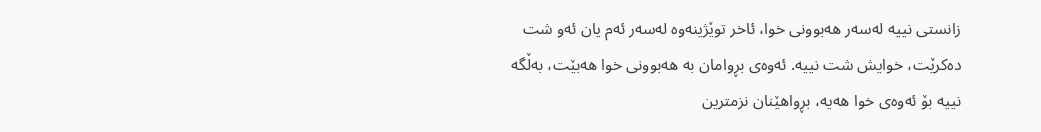زانستی نییە لەسەر هەبوونی خوا، ئاخر توێژینەوە لەسەر ئەم یان ئەو شت دەکرێت، خوایش شت نییە. ئەوەی بڕوامان بە هەبوونی خوا هەبێت، بەڵگە نییە بۆ ئەوەی خوا هەیە، بڕواهێنان نزمترین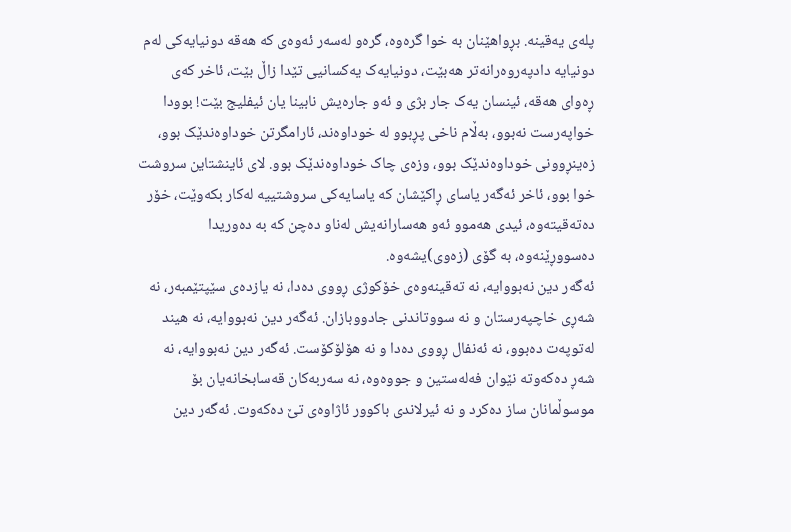پلەی یەقینە. بڕواهێنان بە خوا گرەوە، گرەو لەسەر ئەوەی کە هەقە دونیایەکی لەم دونیایە دادپەروەرانەتر هەبێت، دونیایەک یەکسانیی تێدا زاڵ بێت، ئاخر کەی ڕەوای هەقە، ئینسان یەک جار بژی و ئەو جارەیش نابینا یان ئیفلیج بێت! بوودا خواپەرست نەبوو، بەڵام ناخی پڕبوو لە خوداوەند، ئارامگرتن خوداوەندێک بوو، زەینڕوونی خوداوەندێک بوو، وزەی چاک خوداوەندێک بوو. لای ئاینشتاین سروشت خوا بوو، ئاخر ئەگەر یاسای ڕاکێشان کە یاسایەکی سروشتییە لەکار بکەوێت، خۆر دەتەقیتەوە، ئیدی هەموو ئەو هەسارانەیش لەناو دەچن کە بە دەوریدا دەسووڕێنەوە، بە گۆی (زەوی)یشەوە.
ئەگەر دین نەبووایە، نە تەقینەوەی خۆکوژی ڕووی دەدا، نە یازدەی سێپتێمبەر، نە شەڕی خاچپەرستان و نە سووتاندنی جادووبازان. ئەگەر دین نەبووایە، نە هیند لەتوپەت دەبوو، نە ئەنفال ڕووی دەدا و نە هۆلۆکۆست. ئەگەر دین نەبووایە، نە شەڕ دەکەوتە نێوان فەلەستین و جووەوە، نە سەربەکان قەسابخانەیان بۆ موسوڵمانان ساز دەکرد و نە ئیرلاندی باکوور ئاژاوەی تێ دەکەوت. ئەگەر دین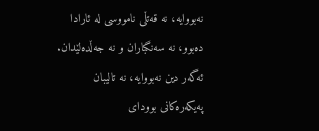نەبووایە، نە قەتڵی نامووسی لە ئارادا دەبوو، نە سەنگباران و نە جەڵدەلێدان. ئەگەر دین نەبووایە، نە تالیبان پەیکەرەکانی بوودای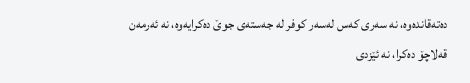دەتەقاندەوە، نە سەری کەس لەسەر کوفر لە جەستەی جوێ دەکرایەوە، نە ئەرمەن قەلاچۆ دەکرا، نە ئێزدی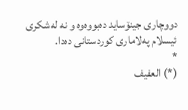دووچاری جینۆساید دەبووەوە و نە لەشکری ئیسلام پەلاماری کوردستانی دەدا.
*
(*) العفیف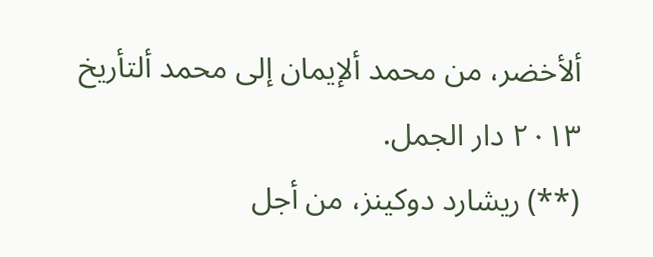ألأخضر، من محمد ألإیمان إلی محمد ألتأریخ ٢٠١٣ دار الجمل.
(**) ریشارد دوکینز، من أجل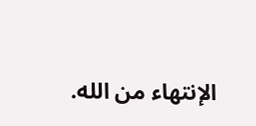الإنتهاء من اللە.